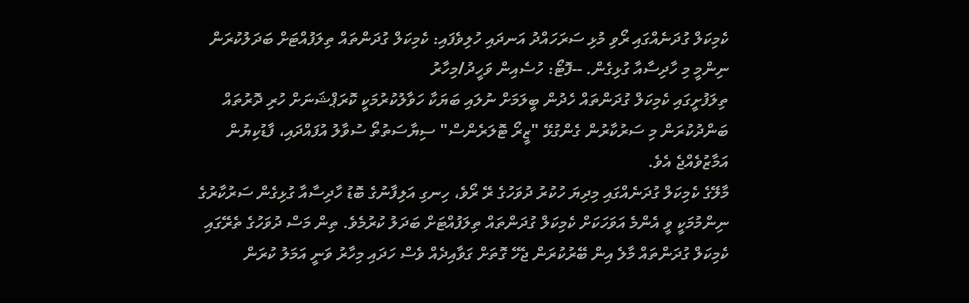ކެމިކަލް ގުދަނެއްގައި ރޯވި މުޅި ސަރަހައްދު އަނދައި ހުލިވެފައި: ކެމިކަލް ގުދަންތައް ތިލަފުއްޓަށް ބަދަލުކުރަން ނިންމީ މި ހާދިސާއާ ގުޅިގެން. --ފޮޓޯ: ހުސެއިން ވަހީދު/މިހާރު
ތިލަފުށީގައި ކެމިކަލް ގުދަންތައް ހެދުން ބީލަމަށް ނުލައި ބަޔަކާ ހަވާލުކުރުމަކީ ކޮރަޕްޝަނަށް ހުރި ދޮރުތައް ބަންދުކުރަން މި ސަރުކާރުން ގެންގުޅޭ "ޒީރޯ ޓޮލަރެންސް" ސިޔާސަތުތޯ ސުވާލު އުފައްދައި، ފާޑުކިޔުން އަމާޒުވެއްޖެ އެވެ.
މާލޭގެ ކެމިކަލް ގުދަނެއްގައި މިދިޔަ ހުކުރު ދުވަހުގެ ރޭ ރޯވެ، ހިނގި އަލިފާނުގެ ބޮޑު ހާދިސާއާ ގުޅިގެން ސަރުކާރުގެ ނިންމުމަކީ ވީ އެންމެ އަވަހަކަށް ކެމިކަލް ގުދަންތައް ތިލަފުއްޓަށް ބަދަލު ކުރުމެވެ. ތިން މަސް ދުވަހުގެ ތެރޭގައި ކެމިކަލް ގުދަންތައް މާލެ އިން ބޭރުކުރަން ޖެހޭ ގޮތަށް ގަވާއިދެއް ވެސް ހަދައި މިހާރު ވަނީ އަމަލު ކުރަން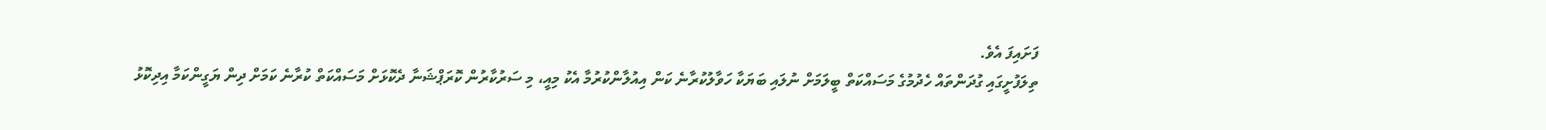ފަށައިފަ އެވެ.
ތިލަފުށީގައި ގުދަންތައް ހެދުމުގެ މަސައްކަތް ބީލަމަށް ނުލައި ބަޔަކާ ހަވާލުކުރާނެ ކަން އިއުލާންކުރުމާ އެކު މިއީ، މި ސަރުކާރުން ކޮރަޕްޝަނާ ދެކޮޅަށް މަސައްކަތް ކުރާނެ ކަމަށް ދިން ޔަގީންކަމާ އިދިކޮޅު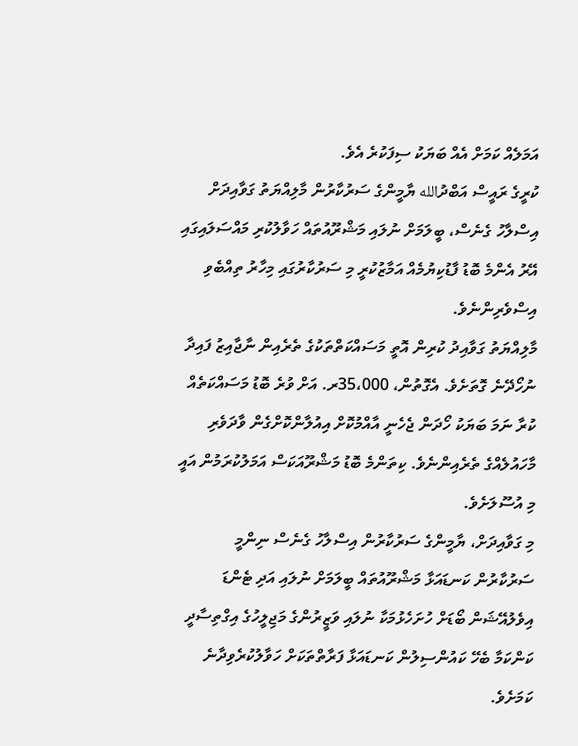އަމަލެއް ކަމަށް އެއް ބަޔަކު ސިފަކުރެ އެވެ.
ކުރީގެ ރައީސް އަބްދުالله ޔާމީންގެ ސަރުކާރުން މާލިއްޔަތު ގަވާއިދަށް އިސްލާހު ގެނެސް، ބީލަމަށް ނުލައި މަޝްރޫއުތައް ހަވާލުކުރި މައްސަލައިގައި އޭރު އެންމެ ބޮޑު ފާޑުކިޔުމެއް އަމާޒުކުރީ މި ސަރުކާރުގައި މިހާރު ތިއްބެވި އިސްވެރިންނެވެ.
މާލިއްޔަތު ގަވާއިދު ކުރިން އޮތީ މަސައްކަތްތަކުގެ ތެރެއިން ނާޖާއިޒު ފައިދާ ނުހޯދޭނެ ގޮތަށެވެ. އެގޮތުން، 35،000ރ. އަށް ވުރެ ބޮޑު މަސައްކަތެއް ކުރާ ނަމަ ބަޔަކު ހޯދަން ޖެހެނީ އާއްމުކޮށް އިއުލާންކޮށްގެން ވާދަވެރި މާހައުލެއްގެ ތެރެއިންނެވެ. ކިތަންމެ ބޮޑު މަޝްރޫއަކަސް އަމަލުކުރަމުން އައީ މި އުސޫލަށެވެ.
މި ގަވާއިދަށް، ޔާމީންގެ ސަރުކާރުން އިސްލާހު ގެނެސް ނިންމީ ސަރުކާރުން ކަނޑައަޅާ މަޝްރޫއުތައް ބީލަމަށް ނުލައި އަދި ޓެންޑަ އިވެލުއޭޝަން ބޯޑަށް ހުށަހެޅުމަކާ ނުލައި ވަޒީރުންގެ މަޖިލީހުގެ އިގްތިސާދީ ކަންކަމާ ބެހޭ ކައުންސިލުން ކަނޑައަޅާ ފަރާތްތަކަށް ހަވާލުކުރެވިދާނެ ކަމަށެވެ.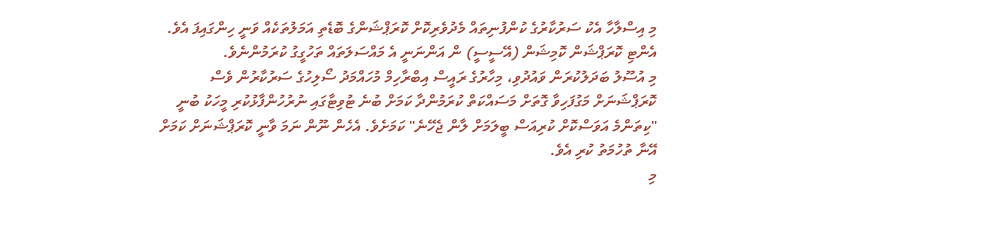މި އިސްލާހާ އެކު ސަރުކާރުގެ ކުންފުނިތައް މެދުވެރިކޮށް ކޮރަޕްޝަންގެ ބޮޑެތި އަމަލުތަކެއް ވަނީ ހިންގައިފަ އެވެ. އެންޓި ކޮރަޕްޝަން ކޮމިޝަން (އޭސީސީ) ން އަންނަނީ އެ މައްސަލަތައް ތަހުގީގު ކުރަމުންނެވެ.
މި އުސޫލު ބަދަލުކުރަން ވައުދުވި، މިހާރުގެ ރައީސް އިބްރާހިމް މުހައްމަދު ސޯލިހުގެ ސަރުކާރުން ވެސް ކޮރަޕްޝަނަށް މަގުފަހިވާ ގޮތަށް މަސައްކަތް ކުރަމުންދާ ކަމަށް ބުނެ ޓުވިޓާގައި ނުރުހުންފާޅުކުރި މީހަކު ބުނީ "ކިތަންމެ އަވަސްކޮށް ކުރިއަސް ބީލަމަށް ލާން ޖެހޭނެ" ކަމަށެވެ. އެހެން ނޫން ނަމަ ވާނީ ކޮރަޕްޝަނަށް ކަމަށް އޭނާ ތުހުމަތު ކުރި އެވެ.
މި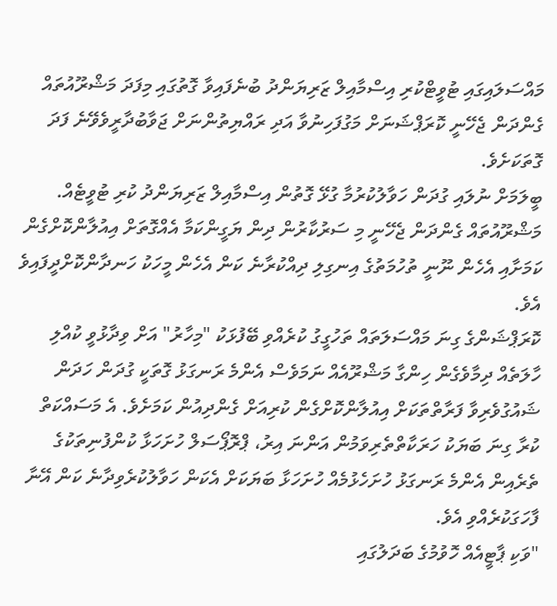މައްސަލައިގައި ޓުވީޓްކުރި އިސްމާއިލް ޒަރިޔަންދު ބުނެފައިވާ ގޮތުގައި މިފަދަ މަޝްރޫއުތައް ގެންދަން ޖެހޭނީ ކޮރަޕްޝަނަށް މަގުފަހިނުވާ އަދި ރައްޔިތުންނަށް ޖަވާބުދާރީވެވޭނެ ފަދަ ގޮތަކަށެވެ.
ބީލަމަށް ނުލައި ގުދަން ހަވާލުކުރުމާ ގުޅޭ ގޮތުން އިސްމާއިލް ޒަރިޔަންދު ކުރި ޓުވީޓެއް.
މަޝްރޫއުތައް ގެންދަން ޖެހޭނީ މި ސަރުކާރުން ދިން ޔަގީންކަމާ އެއްގޮތަށް އިއުލާންކޮށްގެން ކަމަށާއި އެހެން ނޫނީ ތުހުމަތުގެ އިނގިލި ދިއްކުރާނެ ކަން އެހެން މީހަކު ހަނދާންކޮށްދީފައިވެ އެވެ.
ކޮރަޕްޝަންގެ ގިނަ މައްސަލަތައް ތަހުގީގު ކުރެއްވި ބޭފުޅަކު "މިހާރު" އަށް ވިދާޅުވީ ކުއްލި ހާލަތެއް ދިމާވެގެން ހިންގާ މަޝްރޫއެއް ނަމަވެސް އެންމެ ރަނގަޅު ގޮތަކީ ގުދަން ހަދަން ޝައުގުވެރިވާ ފަރާތްތަކަށް އިއުލާންކޮށްގެން ކުރިއަށް ގެންދިއުން ކަމަށެވެ. އެ މަސައްކަތް ކުރާ ގިނަ ބަޔަކު ހަރަކާތްތެރިވަމުން އަންނަ އިރު، ޕްރޮޕޯސަލް ހުށަހަޅާ ކުންފުނިތަކުގެ ތެރެއިން އެންމެ ރަނގަޅު ހުށަހެޅުމެއް ހުށަހަޅާ ބަޔަކަށް އެކަން ހަވާލުކުރެވިދާނެ ކަން އޭނާ ފާހަގަކުރެއްވި އެވެ.
"ވަކި ޕާޓީއެއް ހޮވުމުގެ ބަދަލުގައި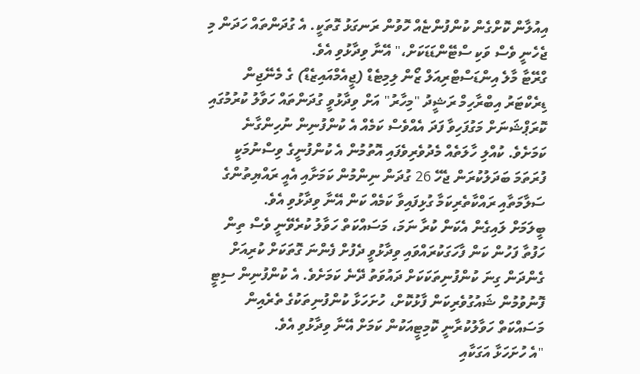އިއުލާން ކޮށްގެން ކުންފުންޏެއް ހޮވުން ރަނގަޅު ގޮތަކީ. އެ ގުދަންތައް ހަދަން މި ޖެހެނީ ވެސް ވަކި ސްޓޭންޑަޑަކަށް،" އޭނާ ވިދާޅުވި އެވެ.
ގްރޭޓާ މާލެ އިންޑަސްޓްރިއަލް ޒޯން ލިމިޓެޑް (ޖީއެމްއައިޒެޑް) ގެ މެނޭޖިން ޑިރެކްޓަރު އިބްރާހިމް ރަޝީދު "މިހާރު" އަށް ވިދާޅުވީ ގުދަންތައް ހަވާލު ކުރުމުގައި ކޮރަޕްޝަނަށް މަގުފަހިވާ ފަދަ އެއްވެސް ކަމެއް އެ ކުންފުނިން ނުހިންގާނެ ކަމަށެވެ. ކުއްލި ހާލަތެއް މެދުވެރިވެފައި އޮތުމުން އެ ކުންފުނީގެ ވިސްނުމަކީ ފުރަތަމަ ބަދަލުކުރަން ޖެހޭ 26 ގުދަން ނިންމުން ކަމަށާއި އެއީ ރައްޔިތުންގެ ސަލާމަތާއި ރައްކާތެރިކަމާ ގުޅިފައިވާ ކަމެއް ކަން އޭނާ ވިދާޅުވި އެވެ.
ބީލަމަށް ލައިގެން އެކަން ކުރާ ނަމަ، މަސައްކަތް ހަވާލު ކުރެވޭނީ ވެސް ތިން ހަފުތާ ފަހުން ކަން ފާހަގަކުރައްވައި ވިދާޅުވީ ދެފުށް ފެންނަ ގޮތަކަށް ކުރިއަށް ގެންދަން ގިނަ ކުންފުނިތަކަކަށް ދައުވަތު ދޭނެ ކަމަށެވެ. އެ ކުންފުނިން ސިޓީ ފޮނުވުމުން ޝައުގުވެރިކަން ފާޅުކޮށް، ހުށަހަޅާ ކުންފުނިތަކުގެ ތެރެއިން މަސައްކަތް ހަވާލުކުރާނީ ކޮމިޓީއަކުން ކަމަށް އޭނާ ވިދާޅުވި އެވެ.
"އެ ހުށަހަޅާ އަގަކާއި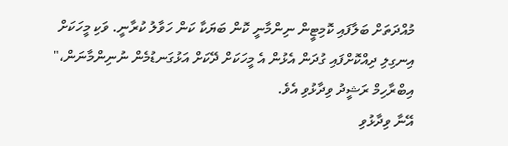މުއްދަތަށް ބަލާފައި ކޮމިޓީން ނިންމާނީ ކޮން ބަޔަކާ ކަން ހަވާލު ކުރާނީ. ވަކި މީހަކަށް އިނގިލި ދިއްކޮށްފައި ގުދަން އެޅުން އެ މީހަކަށް ދޭކަށް އަޅުގަނޑުމެން ނުނިންމާނަން،" އިބްރާހިމް ރަޝީދު ވިދާޅުވި އެވެ.
އޭނާ ވިދާޅުވި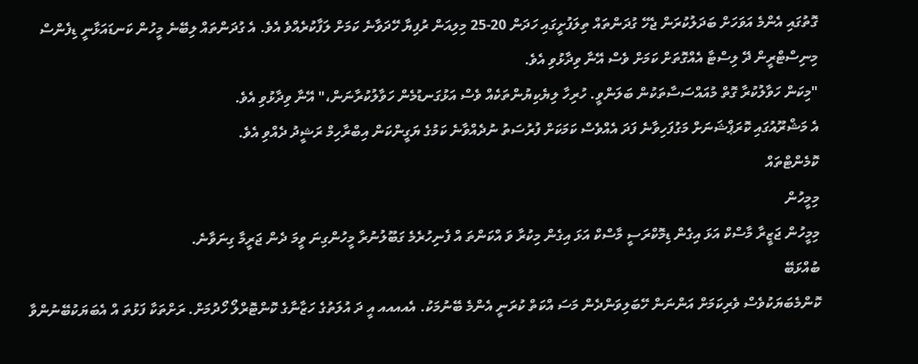ގޮތުގައި އެންމެ އަވަހަށް ބަދަލުކުރަން ޖެހޭ ގުދަންތައް ތިލަފުށީގައި ހަދަން 20-25 މިލިއަން ރުފިޔާ ހޭދަވާނެ ކަމަށް ލަފާކުރެއްވެ އެވެ. އެ ގުދަންތައް ލިބޭނެ މީހުން ކަނޑައަޅާނީ ޑިފެންސް މިނިސްޓްރީން ދޭ ލިސްޓާ އެއްގޮތަށް ކަމަށް ވެސް އޭނާ ވިދާޅުވި އެވެ.
"މިކަން ހަވާލުކުރާ ގޮތް މުއައްސަސާތަކުން ބަލަންވީ. ހުރިހާ ލިޔެކިޔުންތަކެއް ވެސް އަޅުގަނޑުމެން ހަވާލުކުރާނަން،" އޭނާ ވިދާޅުވި އެވެ.
އެ މަޝްރޫއުގައި ކޮރަޕްޝަނަށް މަގުފަހިވާނެ ފަދަ އެއްވެސް ކަމަކަށް ފުރުސަތު ނުދެއްވާނެ ކަމުގެ ޔަގީންކަން އިބްރާހިމް ރަޝީދު ދެއްވި އެވެ.
ކޮމެންޓްތައް
މިމީހުން
މިމީހުން ޖަޒީރާ މާސްކް އަޅަ އިގެން ޑިމޮކްރަސީ މާސްކް އަޅަ އިގެން މިކުރާ ވަ އްކަންތަ އް ފެނިހުރެމެ ގަބޫލުނުރާ މީހުންގިނަ ވީމަ ދެން ޖަރީމާ ގިނަވާނެ.
ބުއްޅަބޭ
ކޮންމެބަޔަކުވެސް ވެރިކަމަށް އަންނަން ހޭބަލިވަންދެން މަސަ އްކަތް ކުރަނީ އެންމެ ބޭނުމަކު. އެއއއއ އީ ދަ އުލަތުގެ ހަޒާނާގެ ކޮންޓޮރްލޯ ހޯދުމަށް. ރަށްތަކާ ފަޅުތަ އް އެބަޔަކުބޭނުންވާ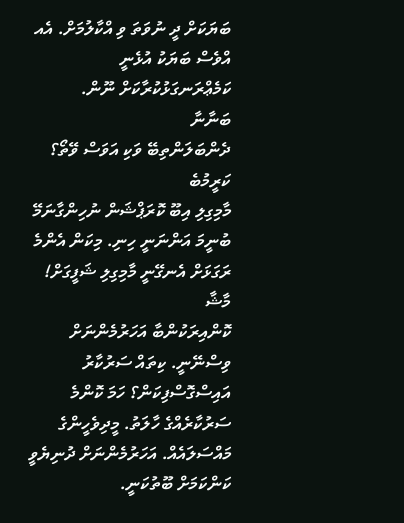ބަޔަކަށް ދީ ނުވަތަ ވި އްކާލުމަށް. އެއ އްވެސް ބަޔަކު އުޅެނީ ކަމެޢްރަނގަޅުކުރާކަށް ނޫން.
ބަނާނާ
ދެންބަލަންތިބޭ ވަކި އަވަސް ވޭތޯ؟
ކަރީމުބެ
މާމިގިލި އިބޫ ކޮރަޕްޝަން ނުހިންގާނަމޭ ބުނީމަ އަންނަނީ ހިނި. މިކަން އެންމެ ރަގަޅަށް އެނގޭނީ މާމިގިލި ޝަފީގަށް!
މާޝާ
ކޮންއިރަކުންބާ އަހަރުމެންނަށް ވިސްނޭނީ. ކިތައް ސަރުކާރު އައިސްގޮސްފިކަން؟ ހަމަ ކޮންމެ ސަރުކާރެއްގެ ހާލަތު. މީދިވެހީންގެ މައްސަލައެއް. އަހަރުމެންނަށް ދުނިޔެވީ ކަންކަމަށް ބޫތުކަނީ.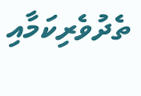ތެދުވެރިކަމާއި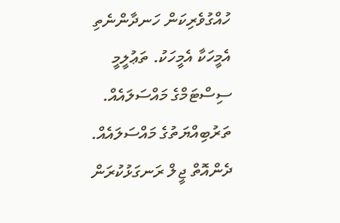ހުއްގުވެރިކަން ހަނދާންނެތި އެމީހަކާ އެމީހަކު. ތަޢުލީމީ ސިސްޓަމްގެ މައްސަލައެއް. ތަރުބިއްޔަތުގެ މައްސަލައެއް. ދެންއޮތް ޖީލް ރަނގަޅުކުރަން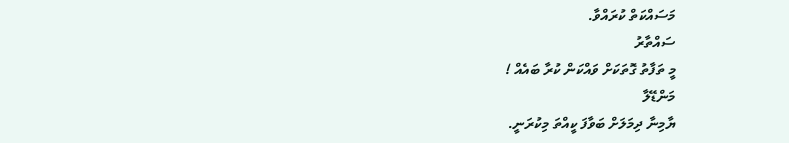މަސައްކަތް ކުރައްވާ.
ސައްތާރު
މީ ތަފާތު ގޮތަކަށް ވައްކަން ކުރާ ބައެއް !
މަންޑޭލާ
ޔާމިނާ ދިމަލަށް ބަވާފަ ކީއްތަ މިކުރަނީ.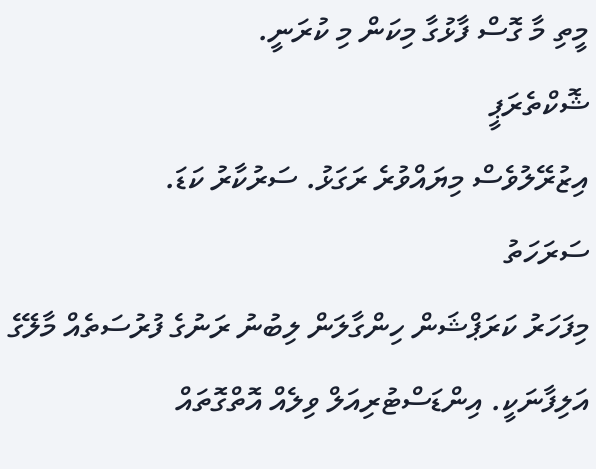މީތި މާ ގޮސް ފާޅުގާ މިކަން މި ކުރަނީ.
ޝޮކްތެރަޕީ
އިޒުރޭލުވެސް މިޔައްވުރެ ރަގަޅު. ސަރުކާރު ކަޑަ.
ސަރަހަތު
މިފަހަރު ކަރަޕްޝަން ހިންގާލަން ލިބުނު ރަނުގެ ފުރުސަތެއް މާލޭގެ އަލިފާނަކީ. އިންޑަސްޓުރިއަލް ވިލެއް އޮތްގޮތައް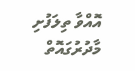އޮއްވާ ތިލަފުށި މާދުރުގައޮތް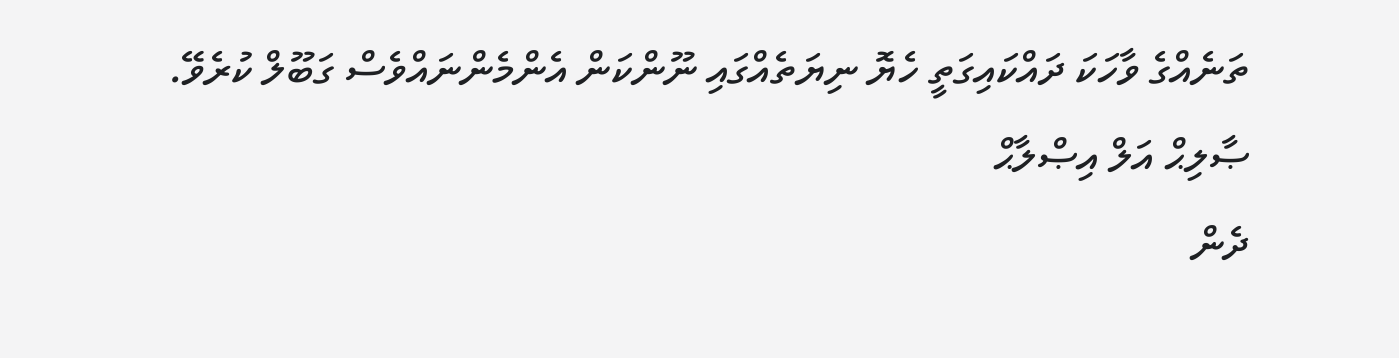ތަނެއްގެ ވާހަކަ ދައްކައިގަތީ ހެޔޮ ނިޔަތެއްގައި ނޫންކަން އެންމެންނައްވެސް ގަބޫލް ކުރެވޭ.
ޞާލިޙް އަލް އިޞްލާޙް
ދެން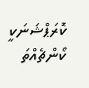ކޮރަޕްޝަނަކީ ކޯންޗެއްތަ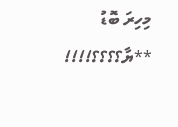މިހިރަ ބޮޑު **ޔާ؟؟؟؟!!!!